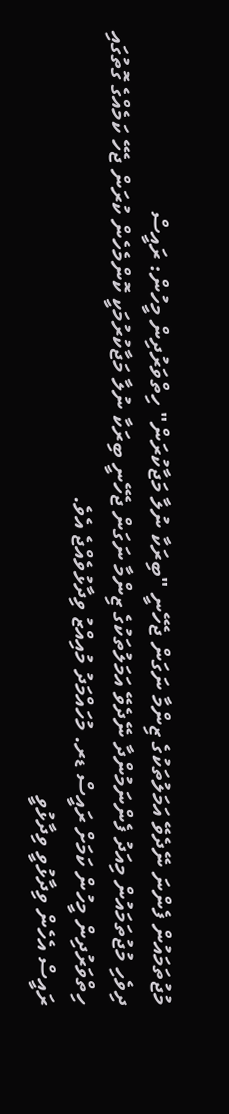މުޖުތަމައުން ފެންނަ ނޭދެވޭ އަމަލުތަކުގެ ޒިންމާ ނަގަން ޖެހޭނީ "ބިރަކާ ނުލާ މަޖާކުރަން" ހިތްވަރުދިން މީހުން: ރައީސް
ދިވެހި މުޖުތަމައުން މިއަދު ފެންނަމުންދާ ނޭދެވޭ އަމަލުތަކުގެ ޒިންމާ ނަގަން ޖެހޭނީ ބިރަކާ ނުލާ މަޖާކުރުމަކީ ކޮންމެހެން ކުރަން ޖެހޭ ކަމެއްގެ ގޮތުގައި ހިތްވަރުދިން މީހުން ކަމަށް ރައީސް ޑރ. މުހައްމަދު މުއިއްޒު ވިދާޅުވެއްޖެ އެވެ.
ރައީސް އެހެން ވިދާޅުވީ ވިދާޅުވީ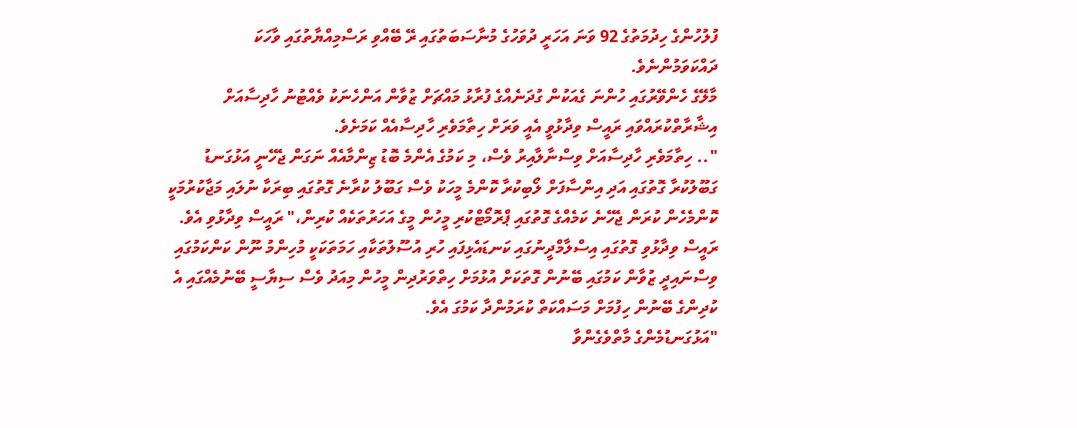ފުލުހުންގެ ހިދުމަތުގެ 92 ވަނަ އަހަރީ ދުވަހުގެ މުނާސަބަތުގައި ރޭ ބޭއްވި ރަސްމިއްޔާތުގައި ވާހަކަ ދައްކަވަމުންނެވެ.
މާލޭގެ ހެންވޭރުގައި ހުންނަ ގެއަކުން ގުދަނެއްގެ ފުރާޅު މައްޗަށް ޒުވާން އަންހެނަކު ވެއްޓުނު ހާދިސާއަށް އިޝާރާތްކުރައްވައި ރައީސް ވިދާޅުވީ އެއީ ވަރަށް ހިތާމަވެރި ހާދިސާއެއް ކަމަށެވެ.
".. ހިތާމަވެރި ހާދިސާއަށް ވިސްނާލާއިރު ވެސް، މި ކަމުގެ އެންމެ ބޮޑު ޒިންމާއެއް ނަގަން ޖެހޭނީ އަޅުގަނޑު ގަބޫލުކުރާ ގޮތުގައި އަދި އިންސާފަށް ލޯބިކުރާ ކޮންމެ މީހަކު ވެސް ގަބޫލު ކުރާނެ ގޮތުގައި ބިރަކާ ނުލައި މަޖާކުރުމަކީ ކޮންމެހެން ކުރަން ޖެހޭނެ ކަމެއްގެ ގޮތުގައި ޕްރޮމޯޓްކުރި މީހުން މީގެ އަހަރުތަކެއް ކުރިން،" ރައީސް ވިދާޅުވި އެވެ.
ރައީސް ވިދާޅުވި ގޮތުގައި އިސްލާމްދީނުގައި ކަނޑައެޅިފައި ހުރި އުސޫލުތަކާއި ހަމަތަކަކީ މުހިންމު ނޫން ކަންކަމުގައި ވިސްނައިދީ ޒުވާން ކަމުގައި ބޭނުން ގޮތަކަށް އުޅުމަށް ހިތްވަރުދިން މީހުން މިއަދު ވެސް ސިޔާސީ ބޭނުމެއްގައި އެ ކުދިންގެ ބޭނުން ހިފުމަށް މަސައްކަތް ކުރަމުންދާ ކަމުގަ އެވެ.
"އަޅުގަނޑުމެންގެ މާތްވެގެންވާ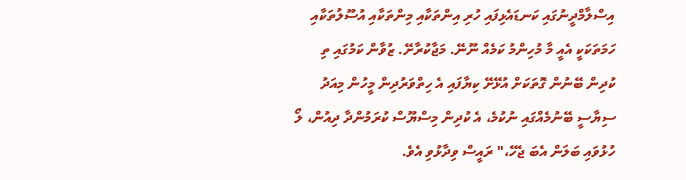އިސްލާމްދީނުގައި ކަނޑައެޅިފައި ހުރި އިންތަކާއި މިންތަކާއި އުސޫލުތަކާއި ހަމަތަކަކީ އެއީ މާ މުހިންމު ކަމެއް ނޫނޭ. މަޖާކުރާށޭ. ޒުވާން ކަމުގައި ތި ކުދިން ބޭނުން ގޮތަކަށް އުޅޭށޭ ކިޔާފައި އެ ހިތްވަރުދިން މީހުން މިއަދު ސިޔާސީ ބޭނުމެއްގައި ނުކުމެ، އެ ކުދިން މިސްޔޫސް ކުރަމުންދާ ދިއުން، ލޯ ހުޅުވައި ބަލަން އެބަ ޖެހޭ،" ރައީސް ވިދާޅުވި އެވެ.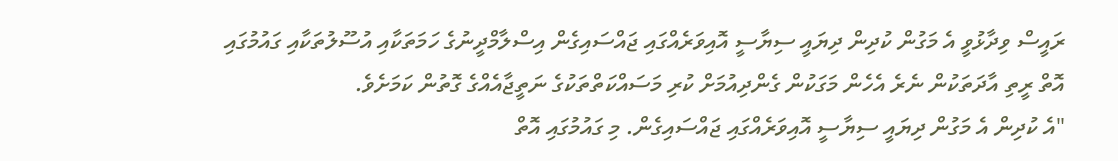ރައީސް ވިދާޅުވީ އެ މަގުން ކުދިން ދިޔައީ ސިޔާސީ އޮއިވަރެއްގައި ޖައްސައިގެން އިސްލާމްދީނުގެ ހަމަތަކާއި އުސޫލުތަކާއި ގައުމުގައި އޮތް ރީތި އާދަތަކުން ނެރެ އެހެން މަގަކުން ގެންދިއުމަށް ކުރި މަސައްކަތްތަކުގެ ނަތީޖާއެއްގެ ގޮތުން ކަމަށެވެ.
"އެ ކުދިން އެ މަގުން ދިޔައީ ސިޔާސީ އޮއިވަރެއްގައި ޖައްސައިގެން. މި ގައުމުގައި އޮތް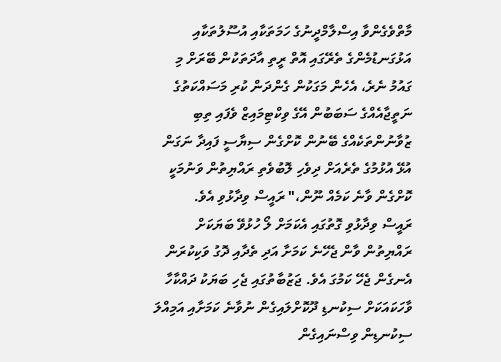މާތްވެގެންވާ އިސްލާމްދީނުގެ ހަމަތަކާއި އުސޫލުތަކާއި އަޅުގަނޑުމެންގެ ތެރޭގައި އޮތް ރީތި އާދަތަކުން ބޭރަށް މި ގައުމު ނެރެ، އެހެން މަގަކުން ގެންދަން ކުރި މަސައްކަތުގެ ނަތީޖާއެއްގެ ސަބަބުން އޭގެ ވިކްޓިމައިޒް ވެފައި ތިބި ޒުވާނުންތަކެއްގެ ބޭނުން ކޮށްގެން ސިޔާސީ ފައިދާ ނަގަން އުޅޭ އުޅުމުގެ ތެރެއަށް ދިވެހި ލޮބުވެތި ރައްޔިތުން ވަނުމަކީ ކޮށްގެން ވާނެ ކަމެއް ނޫން،" ރައީސް ވިދާޅުވި އެވެ.
ރައީސް ވިދާޅުވި ގޮތުގައި އެކަމަށް ލޯ ހުޅުވޭ ބަޔަކަށް ރައްޔިތުން ވާން ޖެހޭނެ ކަމަށާ އަދި ތެދާއި ދޮގު ވަކިކުރަން އެނގެން ޖެހޭ ކަމުގަ އެވެ. ޖަޒުބާތުގައި ޖެހި ބަޔަކު ދައްކާހާ ވާހަކައަކަށް ސިކުނޑި ދޫކޮށްލައިގެން ނުވާނެ ކަމަށާއި އަމިއްލަ ސިކުނޑިން ވިސްނައިގެން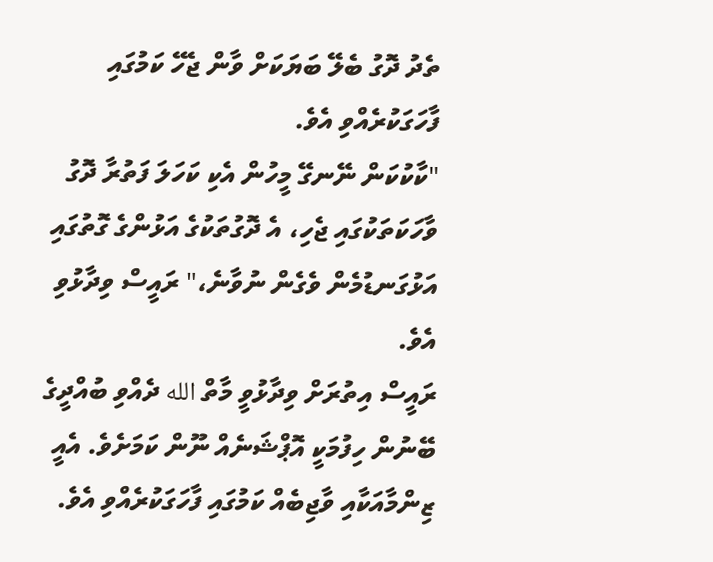ތެދު ދޮގު ބެލޭ ބަޔަކަށް ވާން ޖެހޭ ކަމުގައި ފާހަގަކުރެއްވި އެވެ.
"ކާކުކަން ނޭނގޭ މީހުން އެކި ކަހަލަ ފަތުރާ ދޮގު ވާހަކަތަކުގައި ޖެހި، އެ ދޮގުތަކުގެ އަޅުންގެ ގޮތުގައި އަޅުގަނޑުމެން ވެގެން ނުވާނެ،" ރައީސް ވިދާޅުވި އެވެ.
ރައީސް އިތުރަށް ވިދާޅުވީ މާތް الله ދެއްވި ބުއްދީގެ ބޭނުން ހިފުމަކީ އޮޕްޝަނެއް ނޫން ކަމަށެވެ. އެއީ ޒިންމާއަކާއި ވާޖިބެއް ކަމުގައި ފާހަގަކުރެއްވި އެވެ.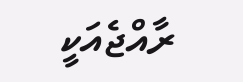ރާއްޖެއަކީ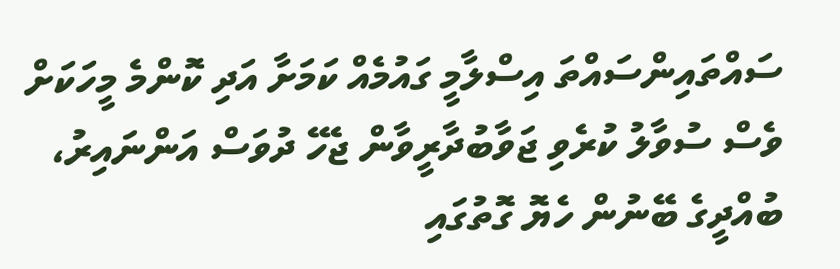ސައްތައިންސައްތަ އިސްލާމީ ގައުމެއް ކަމަށާ އަދި ކޮންމެ މީހަކަށް ވެސް ސުވާލު ކުރެވި ޖަވާބުދާރީވާން ޖެހޭ ދުވަސް އަންނައިރު، ބުއްދީގެ ބޭނުން ހެޔޮ ގޮތުގައި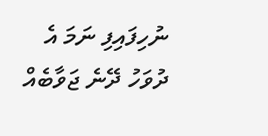ނުހިފައިފި ނަމަ އެ ދުވަހު ދޭނެ ޖަވާބެއް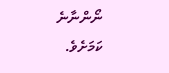ނޯންނާނެ ކަމަށެވެ.